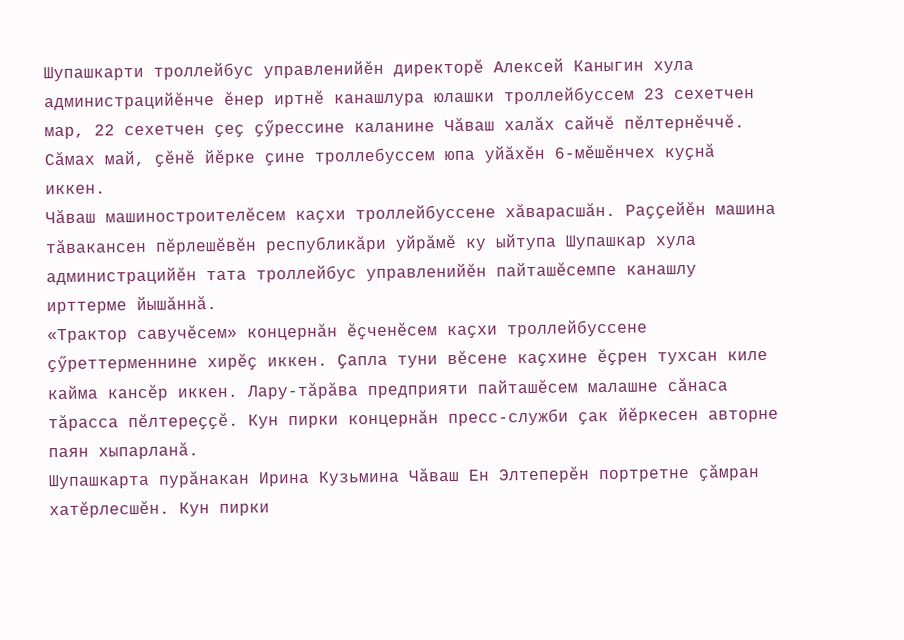Шупашкарти троллейбус управленийӗн директорӗ Алексей Каныгин хула администрацийӗнче ӗнер иртнӗ канашлура юлашки троллейбуссем 23 сехетчен мар, 22 сехетчен ҫеҫ ҫӳрессине каланине Чӑваш халӑх сайчӗ пӗлтернӗччӗ. Сӑмах май, ҫӗнӗ йӗрке ҫине троллебуссем юпа уйӑхӗн 6-мӗшӗнчех куҫнӑ иккен.
Чӑваш машиностроителӗсем каҫхи троллейбуссене хӑварасшӑн. Раҫҫейӗн машина тӑвакансен пӗрлешӗвӗн республикӑри уйрӑмӗ ку ыйтупа Шупашкар хула администрацийӗн тата троллейбус управленийӗн пайташӗсемпе канашлу ирттерме йышӑннӑ.
«Трактор савучӗсем» концернӑн ӗҫченӗсем каҫхи троллейбуссене ҫӳреттерменнине хирӗҫ иккен. Ҫапла туни вӗсене каҫхине ӗҫрен тухсан киле кайма кансӗр иккен. Лару-тӑрӑва предприяти пайташӗсем малашне сӑнаса тӑрасса пӗлтереҫҫӗ. Кун пирки концернӑн пресс-служби ҫак йӗркесен авторне паян хыпарланӑ.
Шупашкарта пурӑнакан Ирина Кузьмина Чӑваш Ен Элтеперӗн портретне ҫӑмран хатӗрлесшӗн. Кун пирки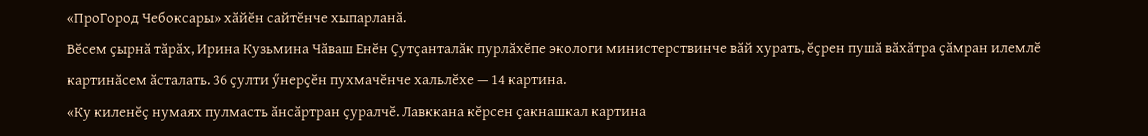«ПроГород Чебоксары» хӑйӗн сайтӗнче хыпарланӑ.
Вӗсем ҫырнӑ тӑрӑх, Ирина Кузьмина Чӑваш Енӗн Ҫутҫанталӑк пурлӑхӗпе экологи министерствинче вӑй хурать, ӗҫрен пушӑ вӑхӑтра ҫӑмран илемлӗ картинӑсем ӑсталать. 36 ҫулти ӳнерҫӗн пухмачӗнче хальлӗхе — 14 картина.
«Ку киленӗҫ нумаях пулмасть ӑнсӑртран ҫуралчӗ. Лавккана кӗрсен ҫакнашкал картина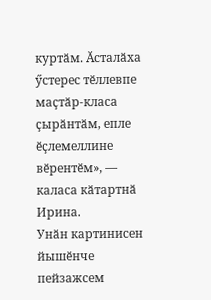куртӑм. Ӑсталӑха ӳстерес тӗллевпе маҫтӑр-класа ҫырӑнтӑм, епле ӗҫлемеллине вӗрентӗм», — каласа кӑтартнӑ Ирина.
Унӑн картинисен йышӗнче пейзажсем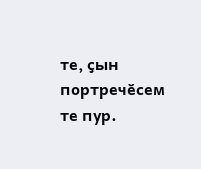те, ҫын портречӗсем те пур.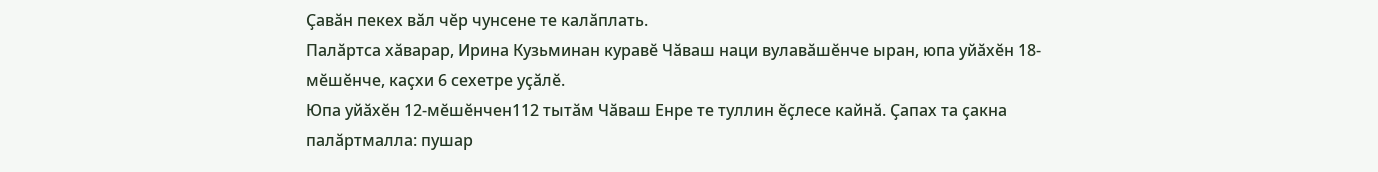Ҫавӑн пекех вӑл чӗр чунсене те калӑплать.
Палӑртса хӑварар, Ирина Кузьминан куравӗ Чӑваш наци вулавӑшӗнче ыран, юпа уйӑхӗн 18-мӗшӗнче, каҫхи 6 сехетре уҫӑлӗ.
Юпа уйӑхӗн 12-мӗшӗнчен112 тытӑм Чӑваш Енре те туллин ӗҫлесе кайнӑ. Ҫапах та ҫакна палӑртмалла: пушар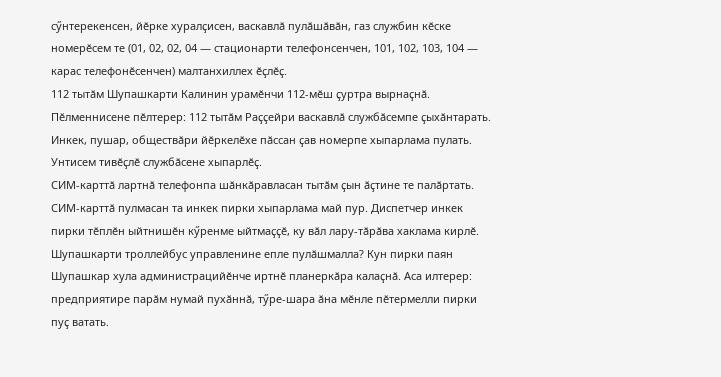сӳнтерекенсен, йӗрке хуралҫисен, васкавлӑ пулӑшӑвӑн, газ службин кӗске номерӗсем те (01, 02, 02, 04 — стационарти телефонсенчен, 101, 102, 103, 104 — карас телефонӗсенчен) малтанхиллех ӗҫлӗҫ.
112 тытӑм Шупашкарти Калинин урамӗнчи 112-мӗш ҫуртра вырнаҫнӑ.
Пӗлменнисене пӗлтерер: 112 тытӑм Раҫҫейри васкавлӑ службӑсемпе ҫыхӑнтарать. Инкек, пушар, обществӑри йӗркелӗхе пӑссан ҫав номерпе хыпарлама пулать. Унтисем тивӗҫлӗ службӑсене хыпарлӗҫ.
СИМ-карттӑ лартнӑ телефонпа шӑнкӑравласан тытӑм ҫын ӑҫтине те палӑртать. СИМ-карттӑ пулмасан та инкек пирки хыпарлама май пур. Диспетчер инкек пирки тӗплӗн ыйтнишӗн кӳренме ыйтмаҫҫӗ, ку вӑл лару-тӑрӑва хаклама кирлӗ.
Шупашкарти троллейбус управленине епле пулӑшмалла? Кун пирки паян Шупашкар хула администрацийӗнче иртнӗ планеркӑра калаҫнӑ. Аса илтерер: предприятире парӑм нумай пухӑннӑ, тӳре-шара ӑна мӗнле пӗтермелли пирки пуҫ ватать.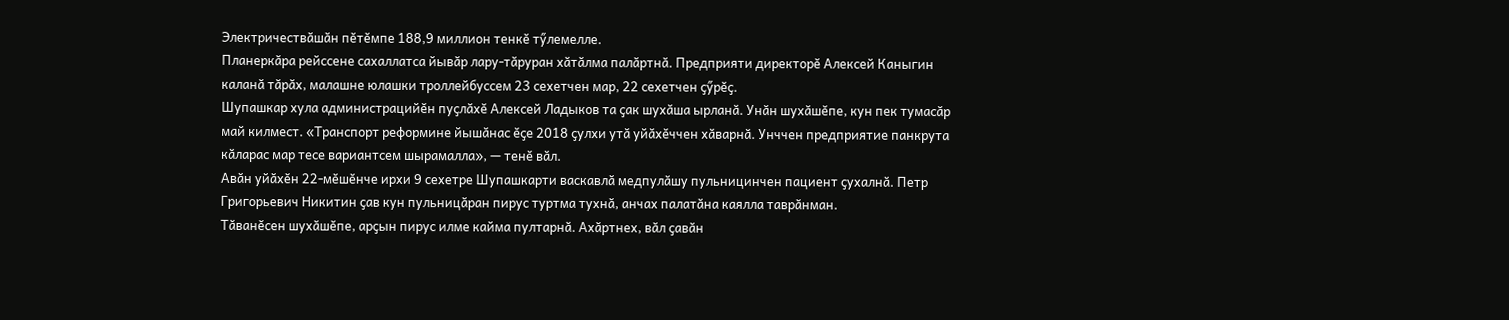Электричествӑшӑн пӗтӗмпе 188,9 миллион тенкӗ тӳлемелле.
Планеркӑра рейссене сахаллатса йывӑр лару-тӑруран хӑтӑлма палӑртнӑ. Предприяти директорӗ Алексей Каныгин каланӑ тӑрӑх, малашне юлашки троллейбуссем 23 сехетчен мар, 22 сехетчен ҫӳрӗҫ.
Шупашкар хула администрацийӗн пуҫлӑхӗ Алексей Ладыков та ҫак шухӑша ырланӑ. Унӑн шухӑшӗпе, кун пек тумасӑр май килмест. «Транспорт реформине йышӑнас ӗҫе 2018 ҫулхи утӑ уйӑхӗччен хӑварнӑ. Унччен предприятие панкрута кӑларас мар тесе вариантсем шырамалла», — тенӗ вӑл.
Авӑн уйӑхӗн 22-мӗшӗнче ирхи 9 сехетре Шупашкарти васкавлӑ медпулӑшу пульницинчен пациент ҫухалнӑ. Петр Григорьевич Никитин ҫав кун пульницӑран пирус туртма тухнӑ, анчах палатӑна каялла таврӑнман.
Тӑванӗсен шухӑшӗпе, арҫын пирус илме кайма пултарнӑ. Ахӑртнех, вӑл ҫавӑн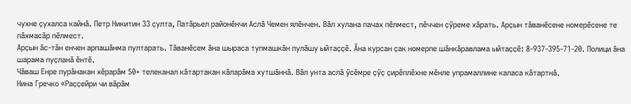чухне ҫухалса кайнӑ. Петр Никитин 33 ҫулта, Патӑрьел районӗнчи Аслӑ Чемен ялӗнчен. Вӑл хулана пачах пӗлмест, пӗччен ҫӳреме хӑрать. Арҫын тӑванӗсене номерӗсене те пӑхмасӑр пӗлмест.
Арҫын ӑс-тӑн енчен арпашӑнма пултарать. Тӑванӗсем ӑна шыраса тупмашкӑн пулӑшу ыйтаҫҫӗ. Ӑна курсан ҫак номерпе шӑнкӑравлама ыйтаҫҫӗ: 8-937-395-71-20. Полици ӑна шарама пуҫланӑ ӗнтӗ.
Чӑваш Енре пурӑнакан хӗрарӑм 50+ телеканал кӑтартакан кӑларӑма хутшӑннӑ. Вӑл унта аслӑ ӳсӗмре ҫӳҫ ҫирӗплӗхне мӗнле упрамаллине каласа кӑтартнӑ.
Нина Гречко «Раҫҫейри чи вӑрӑм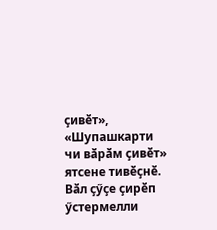ҫивӗт», «Шупашкарти чи вӑрӑм ҫивӗт» ятсене тивӗҫнӗ. Вӑл ҫӳҫе ҫирӗп ӳстермелли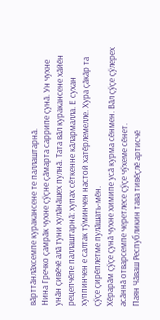вӑрттӑнлӑхсемпе куракансене те паллаштарнӑ.
Нина Гречко ҫамрӑк чухне ҫӳҫне ҫӑмарта саррипе ҫунӑ. Ун чухне унӑн ҫивӗчӗ алӑ туни хулӑнӑшех пулнӑ. Тата вӑл куракансене хӑйӗн рецепчӗпе паллаштарнӑ: хупах сӗткенне кӑлармалла. Е сухан хуппинчен е салтак тӳминчен настой хатӗрлемелле. Хура ҫӑкӑр та ҫӳҫе ҫирӗплетме пулӑшать-мӗн.
Хӗрарӑм ҫӳҫе ҫунӑ чухне химипе усӑ курма сӗнмен. Вӑл ҫӳҫе ҫӳлерех асӑннӑ отварсемпе черетлесе ҫӳҫе чӳхеме сӗнет.
Паян Чӑваш Республикин тава тивӗҫлӗ артисчӗ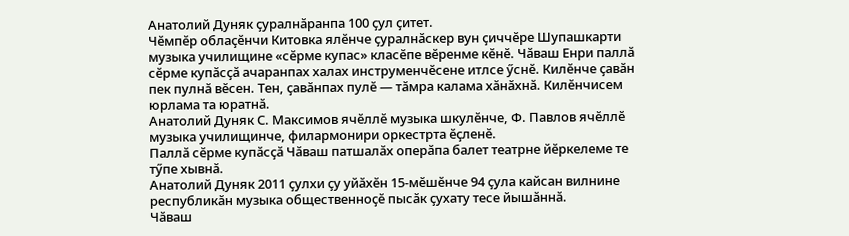Анатолий Дуняк ҫуралнӑранпа 100 ҫул ҫитет.
Чӗмпӗр облаҫӗнчи Китовка ялӗнче ҫуралнӑскер вун ҫиччӗре Шупашкарти музыка училищине «сӗрме купас» класӗпе вӗренме кӗнӗ. Чӑваш Енри паллӑ сӗрме купӑсҫӑ ачаранпах халах инструменчӗсене итлсе ӳснӗ. Килӗнче ҫавӑн пек пулнӑ вӗсен. Тен, ҫавӑнпах пулӗ — тӑмра калама хӑнӑхнӑ. Килӗнчисем юрлама та юратнӑ.
Анатолий Дуняк С. Максимов ячӗллӗ музыка шкулӗнче, Ф. Павлов ячӗллӗ музыка училищинче, филармонири оркестрта ӗҫленӗ.
Паллӑ сӗрме купӑсҫӑ Чӑваш патшалӑх оперӑпа балет театрне йӗркелеме те тӳпе хывнӑ.
Анатолий Дуняк 2011 ҫулхи ҫу уйӑхӗн 15-мӗшӗнче 94 ҫула кайсан вилнине республикӑн музыка общественноҫӗ пысӑк ҫухату тесе йышӑннӑ.
Чӑваш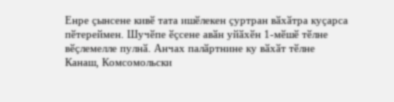Енре ҫынсене кивӗ тата ишӗлекен ҫуртран вӑхӑтра куҫарса пӗтереймен. Шучӗпе ӗҫсене авӑн уйӑхӗн 1-мӗшӗ тӗлне вӗҫлемелле пулнӑ. Анчах палӑртнине ку вӑхӑт тӗлне Канаш, Комсомольски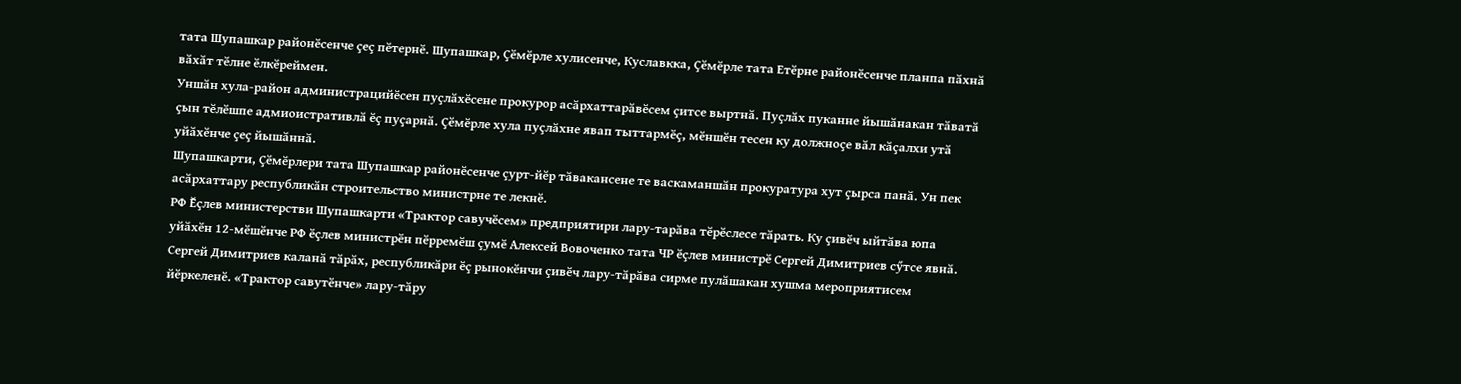тата Шупашкар районӗсенче ҫеҫ пӗтернӗ. Шупашкар, Ҫӗмӗрле хулисенче, Куславкка, Ҫӗмӗрле тата Етӗрне районӗсенче планпа пӑхнӑ вӑхӑт тӗлне ӗлкӗреймен.
Уншӑн хула-район администрацийӗсен пуҫлӑхӗсене прокурор асӑрхаттарӑвӗсем ҫитсе выртнӑ. Пуҫлӑх пуканне йышӑнакан тӑватӑ ҫын тӗлӗшпе адмиоистративлӑ ӗҫ пуҫарнӑ. Ҫӗмӗрле хула пуҫлӑхне явап тыттармӗҫ, мӗншӗн тесен ку должноҫе вӑл кӑҫалхи утӑ уйӑхӗнче ҫеҫ йышӑннӑ.
Шупашкарти, Ҫӗмӗрлери тата Шупашкар районӗсенче ҫурт-йӗр тӑвакансене те васкаманшӑн прокуратура хут ҫырса панӑ. Ун пек асӑрхаттару республикӑн строительство министрне те лекнӗ.
РФ Ӗҫлев министерстви Шупашкарти «Трактор савучӗсем» предприятири лару-тарӑва тӗрӗслесе тӑрать. Ку ҫивӗч ыйтӑва юпа уйӑхӗн 12-мӗшӗнче РФ ӗҫлев министрӗн пӗрремӗш ҫумӗ Алексей Вовоченко тата ЧР ӗҫлев министрӗ Сергей Димитриев сӳтсе явнӑ.
Сергей Димитриев каланӑ тӑрӑх, республикӑри ӗҫ рынокӗнчи ҫивӗч лару-тӑрӑва сирме пулӑшакан хушма мероприятисем йӗркеленӗ. «Трактор савутӗнче» лару-тӑру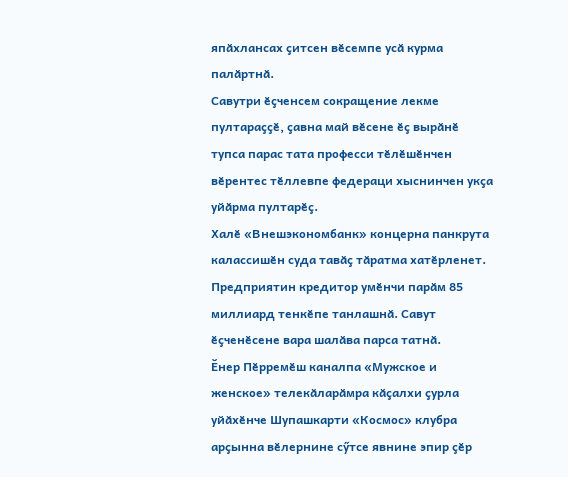япӑхлансах ҫитсен вӗсемпе усӑ курма палӑртнӑ.
Савутри ӗҫченсем сокращение лекме пултараҫҫӗ, ҫавна май вӗсене ӗҫ вырӑнӗ тупса парас тата професси тӗлӗшӗнчен вӗрентес тӗллевпе федераци хыснинчен укҫа уйӑрма пултарӗҫ.
Халӗ «Внешэкономбанк» концерна панкрута калассишӗн суда тавӑҫ тӑратма хатӗрленет. Предприятин кредитор умӗнчи парӑм 85 миллиард тенкӗпе танлашнӑ. Савут ӗҫченӗсене вара шалӑва парса татнӑ.
Ӗнер Пӗрремӗш каналпа «Мужское и женское» телекӑларӑмра кӑҫалхи ҫурла уйӑхӗнче Шупашкарти «Космос» клубра арҫынна вӗлернине сӳтсе явнине эпир ҫӗр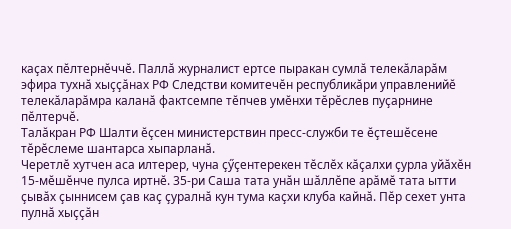каҫах пӗлтернӗччӗ. Паллӑ журналист ертсе пыракан сумлӑ телекӑларӑм эфира тухнӑ хыҫҫӑнах РФ Следстви комитечӗн республикӑри управленийӗ телекӑларӑмра каланӑ фактсемпе тӗпчев умӗнхи тӗрӗслев пуҫарнине пӗлтерчӗ.
Талӑкран РФ Шалти ӗҫсен министерствин пресс-служби те ӗҫтешӗсене тӗрӗслеме шантарса хыпарланӑ.
Черетлӗ хутчен аса илтерер, чуна ҫӳҫентерекен тӗслӗх кӑҫалхи ҫурла уйӑхӗн 15-мӗшӗнче пулса иртнӗ. 35-ри Саша тата унӑн шӑллӗпе арӑмӗ тата ытти ҫывӑх ҫыннисем ҫав каҫ ҫуралнӑ кун тума каҫхи клуба кайнӑ. Пӗр сехет унта пулнӑ хыҫҫӑн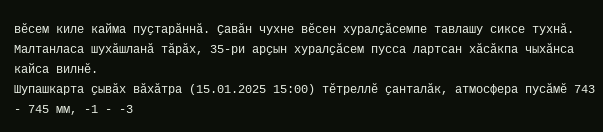вӗсем киле кайма пуҫтарӑннӑ. Ҫавӑн чухне вӗсен хуралҫӑсемпе тавлашу сиксе тухнӑ. Малтанласа шухӑшланӑ тӑрӑх, 35-ри арҫын хуралҫӑсем пусса лартсан хӑсӑкпа чыхӑнса кайса вилнӗ.
Шупашкарта ҫывӑх вӑхӑтра (15.01.2025 15:00) тӗтреллӗ ҫанталӑк, атмосфера пусӑмӗ 743 - 745 мм, -1 - -3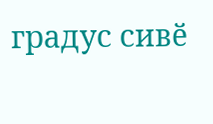градус сивӗ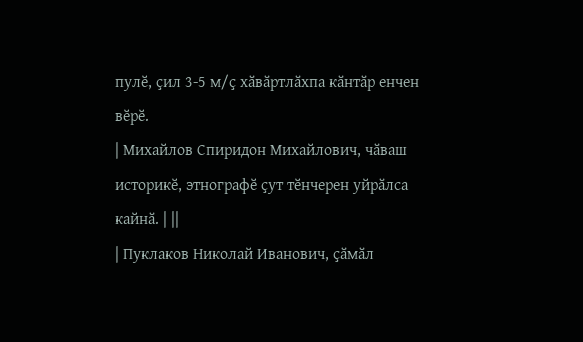пулӗ, ҫил 3-5 м/ҫ хӑвӑртлӑхпа кӑнтӑр енчен вӗрӗ.
| Михайлов Спиридон Михайлович, чӑваш историкӗ, этнографӗ ҫут тӗнчерен уйрӑлса кайнӑ. | ||
| Пуклаков Николай Иванович, ҫӑмӑл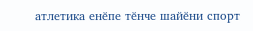атлетика енӗпе тӗнче шайӗни спорт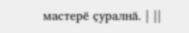мастерӗ ҫуралнӑ. | ||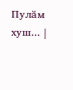Пулӑм хуш... |